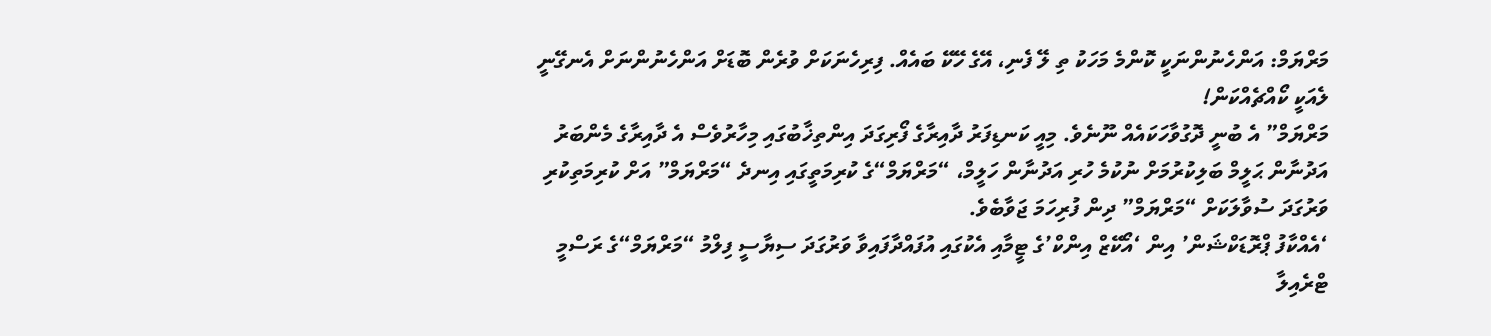މަރްޔަމް: އަންހެނުންނަކީ ކޮންމެ މަހަކު ތި ލޭ ފެނި، އޭގެ ހޭކޭ ބައެއް. ފިރިހެނަކަށް ވުރެން ބޮޑަށް އަންހެނުންނަށް އެނގޭނީ ލެއަކީ ކޯއްޗެއްކަން!
މަރްޔަމް” އެ ބުނީ ދޮގުވާހަކައެއް ނޫނެވެ. މިއީ ކަނޑިފަރު ދާއިރާގެ ފޯރިގަދަ އިންތިޚާބުގައި މިހާރުވެސް އެ ދާއިރާގެ މެންބަރު އަދުނާން ޙަލީމް ބަލިކުރުމަށް ނުކުމެ ހުރި އަދުނާން ހަލީމް، “މަރްޔަމް“ގެ ކުރިމަތީގައި އިނދެ “މަރްޔަމް” އަށް ކުރިމަތިކުރި ވަރުގަދަ ސުވާލަކަށް “މަރްޔަމް” ދިން ފުރިހަމަ ޖަވާބެވެ.
‘އެއްކާފު ޕްރޮޑަކްޝަން’ އިން ‘އޯކޭޒް އިންކް’ގެ ޓީމާއި އެކުގައި އުފައްދާފައިވާ ވަރުގަދަ ސިޔާސީ ފިލްމު “މަރްޔަމް“ގެ ރަސްމީ ޓްރެއިލާ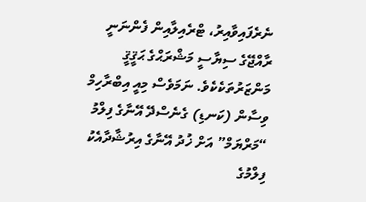ނެރެފައިވާއިރު، ޓްރެއިލާއިން ފެންނަނީ ރާއްޖޭގެ ސިޔާސީ މަޝްރަޙްގެ ޙަޤީޤީ މަންޒަރުތަކެކެވެ. ނަމަވެސް މިއީ އިބްރާހިމް ވިސާން (ކަނޑި) ގެނެސްދޭ އޭނާގެ ފިލްމު “މަރްޔަމް” އަށް ޚުދު އޭނާގެ އިރުޝާދާއެކު ފިލްމުގެ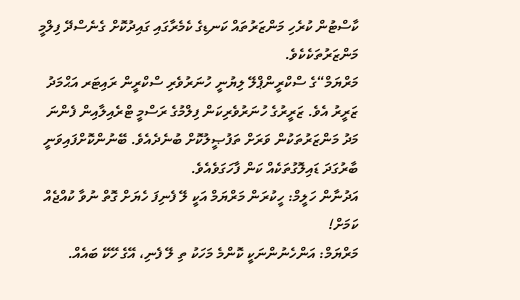ކާސްޓުން ކުރެހި މަންޒަރުތައް ކަނޑިގެ ކެމެރާގައި ގައިދުކޮށް ގެނެސްދޭ ފިލްމީ މަންޒަރުތަކެކެވެ.
މަރްޔަމް“ގެ ސްކްރީންޕްލޭ ލިޔުނީ ހުނަރުވެރި ސްކްރީން ރައިޓަރ އަޙްމަދު ޒަރީރު އެވެ. ޒަރީރުގެ ހުނަރުވެރިކަން ފިލްމުގެ ރަސްމީ ޓްރެއިލާއިން ފެންނަ މަދު މަންޒަރުތަކުން ވަރަށް ތަފުޞީލުކޮށް ބުނެދެއެވެ. ބޭނުންކޮށްފައިވަނީ ބާރުގަދަ ޑައިލޮގުތަކެއް ކަން ފާހަގަވެއެވެ.
އަދުނާން ހަލީމް: ހީކުރަން މަރްޔަމް އަކީ ލޭ ފެނިފަ ހެޔަށް ގޮތް ނުވާ ކުއްޖެއް ކަމަށް!
މަރްޔަމް: އަންހެނުންނަކީ ކޮންމެ މަހަކު ތި ލޭ ފެނި، އޭގެ ހޭކޭ ބައެއް.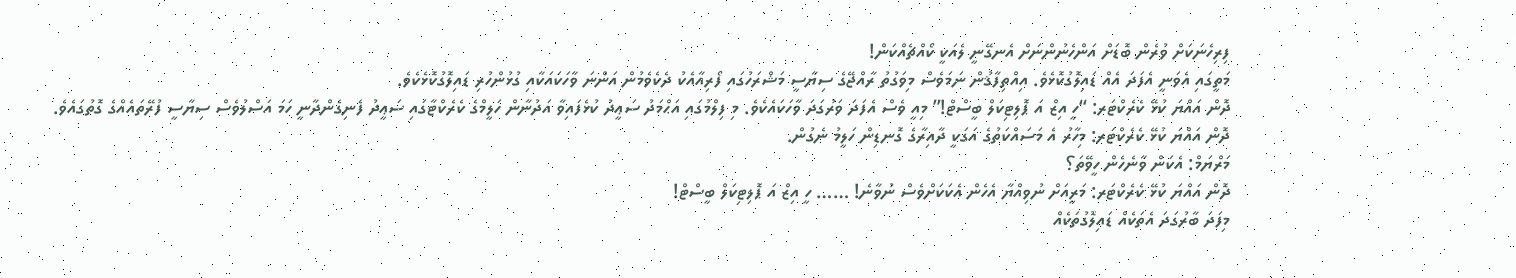ފިރިހެނަކަށް ވުރެން ބޮޑަށް އަންހެނުންނަށް އެނގޭނީ ލެއަކީ ކޯއްޗެއްކަން!
މަތީގައި އެވަނީ އެފަދަ އެއް ޑައިލޮގުކޮޅެވެ. އިއްތިފާޤުން ނަމަވެސް މިވަގުތު ރާއްޖޭގެ ސިޔާސީ މަޝްރަހުގައި ފޯރިއާއެކު ދެކެވެމުން އަންނަ ވާހަކައަކާއި ގުޅުންހުރި ޑައިލޮގުކޮޅެކެވެ.
ދޮން އައްޔަ ކުޅޭ ކެރެކްޓަރ: “ހީ އިޒް އަ ޕޮލިޓިކަލް ބީސްޓް!” މިއީ ވެސް އެފަދަ ވަރުގަދަ ވާހަކައެކެވެ. މި ފިލްމުގައި އަޙްމަދު ސަޢީދު ކުޅެފައިވާ އަދުނާން ހަލީމްގެ ކެރެކްޓާގައި ސަޢީދު ފެނިގެންދާނީ ހަމަ އަސްލުވެސް ސިޔާސީ ފުރޭތައެއްގެ ގޮތުގައެވެ.
ދޮން އައްޔަ ކުޅޭ ކެރެކްޓަރ: މިހާރު އެ މަސައްކަތުގެ އަގަކީ ދާއިރާގެ ގޮނޑިން ހަލީމު ނެގުން.
މަރްޔަމް: އެކަން ވާނެހެން ހީވޭތަ؟
ދޮން އައްޔަ ކުޅޭ ކެރެކްޓަރ: މަރީއަށް ނުވިއްޔާ އެހެން އެކަކަށްވެސް ނުވާނެ! …… ހީ އިޒް އަ ޕޮލިޓިކަލް ބީސްޓް!
މިފަދަ ބާރުގަދަ އެތަކެއް ޑައިލޮގުތަކެއް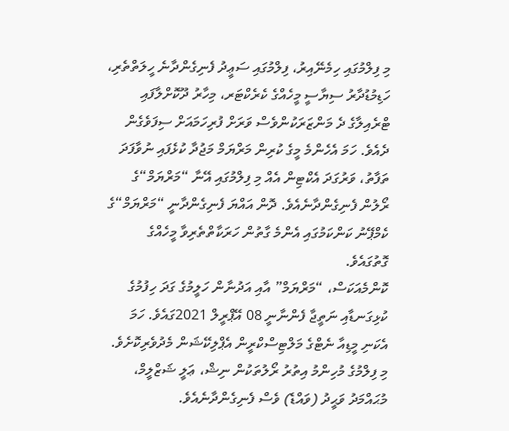މި ފިލްމުގައި ހިމެނޭއިރު، ފިލްމުގައި ސަޢީދު ފެނިގެންދާނެ ހީލަތްތެރި، ހަޑިމުޑުދާރު ސިޔާސީ މީހެއްގެ ކެރެކްޓަރ، މިހާރު ދޫކޮށްލާފައި ޓްރެއިލާގެ ދެ މަންޒަރަކުންވެސް ވަރަށް ފުރިހަމައަށް ސިފަވެގެން ދެއެވެ. ހަމަ އެހެންމެ މީގެ ކުރިން މަރްޔަމް މަޖުދާ ކުޅެފައި ނުވާފަދަ ތަފާތު، ވަރުގަދަ އެކްޓިން އެއް މި ފިލްމުގައި އޭނާ “މަރްޔަމް“ގެ ރޯލުން ފެނިގެންދާނެއެވެ. ދޮން އައްޔަ ފެނިގެންދާނީ “މަރްޔަމް“ގެ ކެމްޕޭނު ކަންކަމުގައި އެންމެ ގާތުން ހަރަކާތްތެރިވާ މީހެއްގެ ގޮތުގައެވެ.
ކޮންމެއަކަސް، “މަރްޔަމް” އާއި އަދުނާން ހަލީމުގެ ގަދަ ހިފުމުގެ ކުޅިގަނޑާއި ނަތީޖާ ފެންނާނީ 08 އޭޕްރީލް 2021ގައެވެ. ހަމަ އެކަނި މީޑިއާ ނެޓްގެ މަލްޓިސްކްރީން އެޕްލިކޭޝަން މެދުވެރިކޮށެވެ.
މި ފިލްމުގެ މުހިންމު އިތުރު ރޯލުތަކުން ނިޝް، ޢަލީ ޝަޒްލީމް، މުޙައްމަދު ވަޙީދު (ވައްޑެ) ވެސް ފެނިގެންދާނެއެވެ.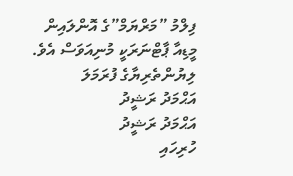ފިލްމު ”މަރްޔަމް”ގެ އޮންލައިން މީޑިއާ ޕާޓްނަރަކީ މުނިއަވަސް އެވެ.
ލިޔުންތެރިޔާގެ ފުރަމަލަ
އަޙްމަދު ރަޝީދު
އަޙްމަދު ރަޝީދު
ހުރިހައި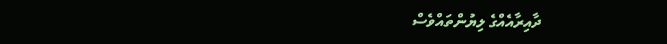ދާއިރާއެއްގެ ލިޔުންތައްވެސް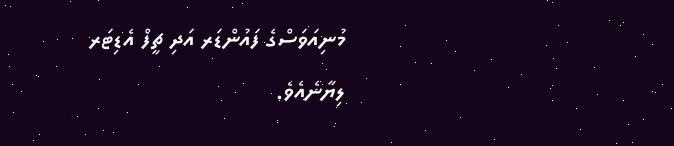މުނިއަވަސްގެ ފައުންޑަރ އަދި ޗީފް އެޑިޓަރ ލިޔާނެއެވެ.